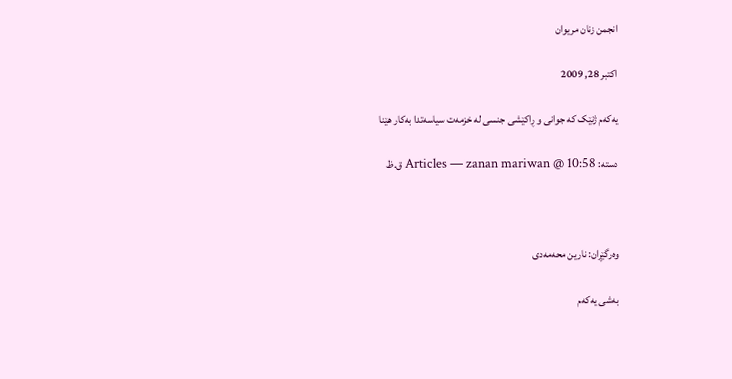انجمن زنان مریوان

اکتبر 28, 2009

یەکەم ژنێک کە جوانی و ڕاکێشی جنسی لە خزمەت سیاسەتدا بەکار هێنا

دسته: Articles — zanan mariwan @ 10:58 ق.ظ



وەرگێڕان: نارین محەمەدی

بەشی یەکەم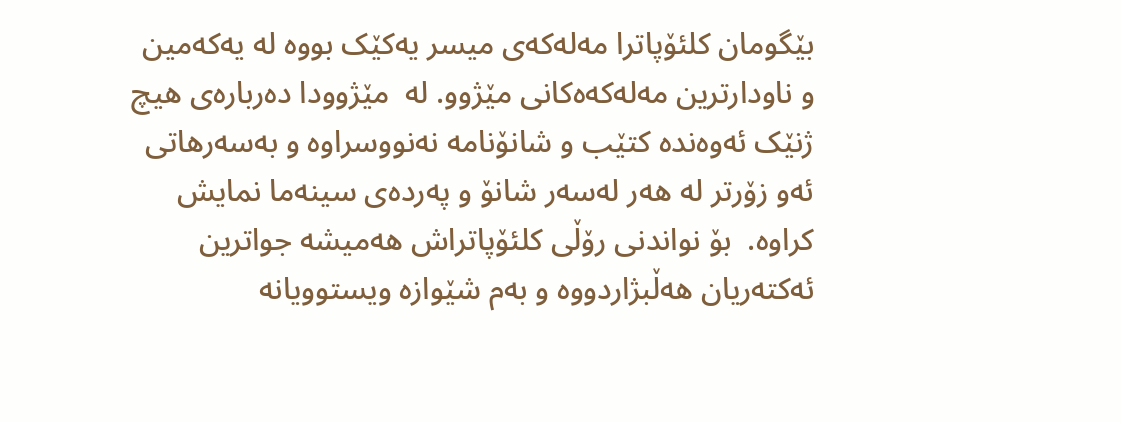بێگومان کلئۆپاترا مەلەکەی میسر یەکێک بووە لە یەکەمین و ناودارترین مەلەکەەکانی مێژوو. لە  مێژوودا دەربارەی هیچ ژنێک ئەوەندە کتێب و شانۆنامە نەنووسراوە و بەسەرهاتی ئەو زۆرتر لە هەر لەسەر شانۆ و پەردەی سینەما نمایش کراوە.  بۆ نواندنی رۆڵی کلئۆپاتراش هەمیشە جواترین ئەکتەریان هەڵبژاردووە و بەم شێوازە ویستوویانە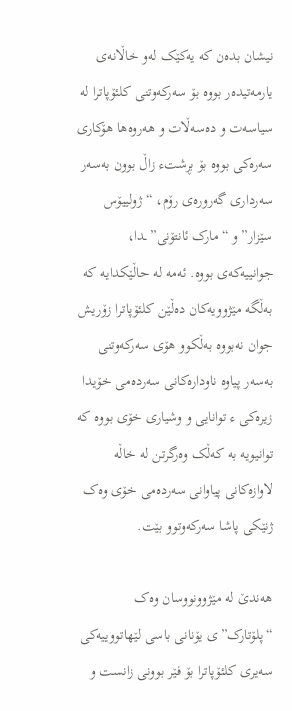نیشان بدەن کە یەکێک لەو خاڵانەی یارمەتیدەر بووە بۆ سەرکەوتنی کلئۆپاترا لە سیاسەت و دەسەڵات و هەروەها هۆکاری سەرەکی بووە بۆ بڕشتء زاڵ بوون بەسەر سەرداری گەرورەی رۆم، “ژولییۆس سێزار” و “مارک ئانتۆنی”ـدا، جوانییەکەی بووە. ئەمە لە حاڵێکدایە کە بەڵگە مێژوویەکان دەڵێن کلئۆپاترا زۆریش جوان نەبووە بەڵکوو هۆی سەرکەوتنی بەسەر پیاوە ناودارەکانی سەردەمی خۆیدا زیرەکی ء توانایی و وشیاری خۆی بووە کە توانیویە بە کەڵک وەرگرتن لە خاڵە لاوازەکانی پیاوانی سەردەمی خۆی وەک ژنێکی پاشا سەرکەوتوو بێت.

هەندێ لە مێژوونووسان وەک “پلۆتارک”ی یۆنانی باسی لێهاتووییەکی سەیری کلئۆپاترا بۆ فێر بوونی زانست و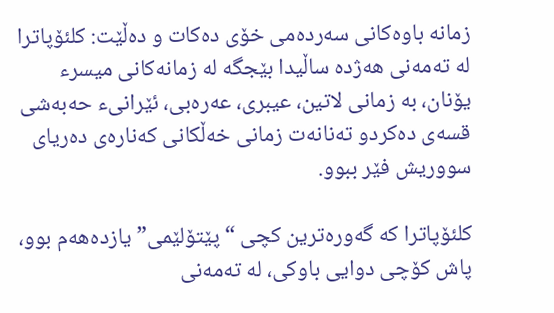زمانە باوەکانی سەردەمی خۆی دەکات و دەڵێت: کلئۆپاترا لە تەمەنی هەژدە ساڵیدا بێجگە لە زمانەکانی میسرء یۆنان، بە زمانی لاتین، عیبری، عەرەبی، ئێرانیء حەبەشی قسەی دەکردو تەنانەت زمانی خەڵکانی کەنارەی دەریای سووریش فێر ببوو.

کلئۆپاترا کە گەورەترین کچی “پێتۆلێمی” یازدەهەم بوو، پاش کۆچی دوایی باوکی، لە تەمەنی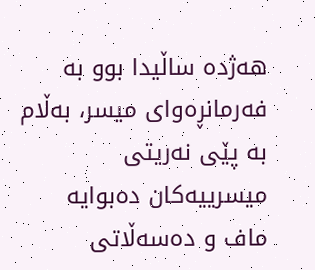هەژدە ساڵیدا بوو بە فەرمانڕەوای میسر، بەڵام بە پێی نەریتی میسرییەکان دەبوایە ماف و دەسەڵاتی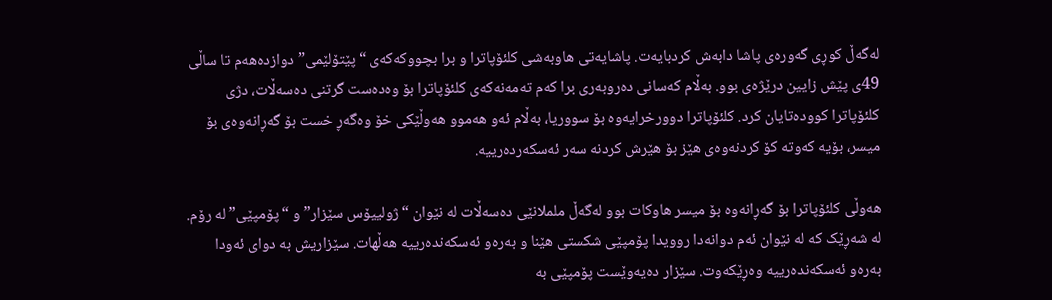لەگەڵ کوڕی گەورەی پاشا دابەش کردبایەت. پاشایەتی هاوبەشی کلئۆپاترا و برا بچووکەکەی “پێتۆلێمی” دوازدەهەم تا ساڵی 49ی پێش زایین درێژەی بوو. بەڵام کەسانی دەروبەری برا کەم تەمەنەکەی کلئۆپاترا بۆ وەدەست گرتنی دەسەڵات، دژی کلئۆپاترا کوودەتایان کرد. کلئۆپاترا دوورخرایەوە بۆ سووریا، بەڵام ئەو هەموو هەوڵێکی خۆ وەگەڕ خست بۆ گەڕانەوەی بۆ میسر، بۆیە کەوتە کۆ کردنەوەی هێز بۆ هێرش کردنە سەر ئەسکەردەرییە.

هەوڵی کلئۆپاترا بۆ گەڕانەوە بۆ میسر هاوکات بوو لەگەڵ ململانێی دەسەڵات لە نێوان “ژولییۆس سێزار” و “پۆمپێی” لە رۆم. لە شەڕێک کە لە نێوان ئەم دوانەدا روویدا پۆمپێی شکستی هێنا و بەرەو ئەسکەندەرییە هەڵهات. سێزاریش بە دوای ئەودا بەرەو ئەسکەندەرییە وەڕێکەوت. سێزار دەیەوێست پۆمپێی بە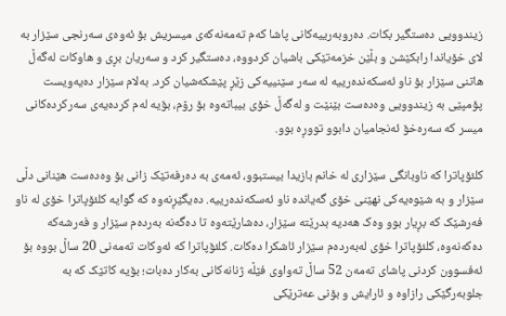زیندوویی دەستگیر بکات. دەروبەرییەکانی پاشا کەم تەمەنەکەی میسریش بۆ ئەوەی سەرنجی سێزار بە لای خۆیاندا رابکێشن و بڵێن خزمەتێکی باشیان کردووە، دەستگیر کرد و سەریان بڕی و هاوکات لەگەڵ هاتنی سێزار بۆ ناو ئەسکەندەرییە لە سەر سێنییەکی زێڕ پێشکەشیان کرد. بەلام سێزار دەیەویست پۆمپێی بە زیندوویی وەدەست بێنێت و لەگەڵ خۆی بیباتەوە بۆ رۆم، بۆیە لەم کردەیەی سەرکردەکانی میسر کە سەرەخۆ ئەنجامیان دابوو تووڕە بوو.

کلئۆپاترا کە ناوبانگی سێزاری لە خانم بازیدا بیستبوو، ئەمەی بە دەرفەتێک زانی بۆ وەدەست هێنانی دڵی سێزار و بە شێوەیەکی نهێنی خۆی گەیاندە ناو ئەسکەندەرییە. دەیگێڕنەوە کە گوایە کلئۆپاترا خۆی لە ناو فەرشێک کە بڕیار بوو وەک هەدیە بدرێتە سێزار، دەشارێتەوە تا دەگەنە بەردەم سێزار و فەرشەکە دەکەنەوە، کلئۆپاترا خۆی لەبەردەم سێزار ئاشکرا دەکات. کلئۆپاترا کە ئەوکات تەمەنی 20 ساڵ بووە بۆ ئەفسوون کردنی پاشای تەمەن 52 ساڵ تەواوی فێڵە ژنانەکانی بەکار دەبات؛ بۆیە کاتێک کە بە جلوبەرگێکی رازاوە و ئارایش و بۆنی عەترێکی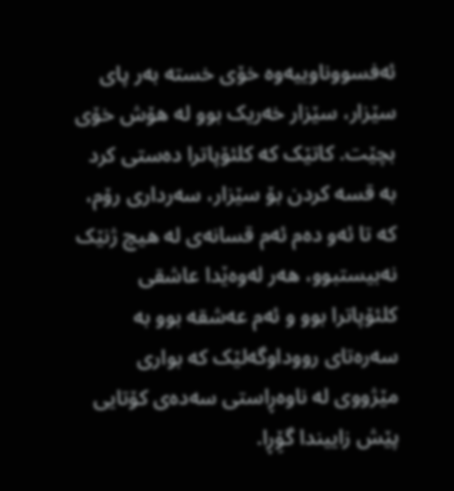ئەفسووناوییەوە خۆی خستە بەر پای سێزار، سێزار خەریک بوو لە هۆش خۆی بچێت. کاتێک کە کلئۆپاترا دەستی کرد بە قسە کردن بۆ سێزار، سەرداری رۆم، کە تا ئەو دەم ئەم قسانەی لە هیچ ژنێک نەبیستبوو، هەر لەوەێدا عاشقی کلئۆپاترا بوو و ئەم عەشقە بوو بە سەرەتای رووداوگەلێک کە بواری مێژووی لە ناوەڕاستی سەدەی کۆتایی پێش زاییندا گۆِڕا.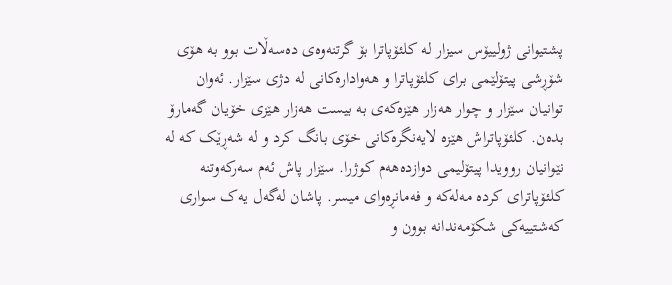پشتیوانی ژولییۆس سیزار لە کلئۆپاترا بۆ گرتنەوەی دەسەڵات بوو بە هۆی شۆڕشی پیتۆلێمی برای کلئۆپاترا و هەوادارەکانی لە دژی سێزار. ئەوان توانیان سێزار و چوار هەزار هێزەکەی بە بیست هەزار هێزی خۆیان گەمارۆ بدەن. کلئۆپاتراش هێزە لایەنگرەکانی خۆی بانگ کرد و لە شەڕێک کە لە نێوانیان روویدا پیتۆلیمی دوازدەهەم کوژرا. سێزار پاش ئەم سەرکەوتنە کلئۆپاترای کردە مەلەکە و فەمانڕەوای میسر. پاشان لەگەل یەک سواری کەشتییەکی شکۆمەندانە بوون و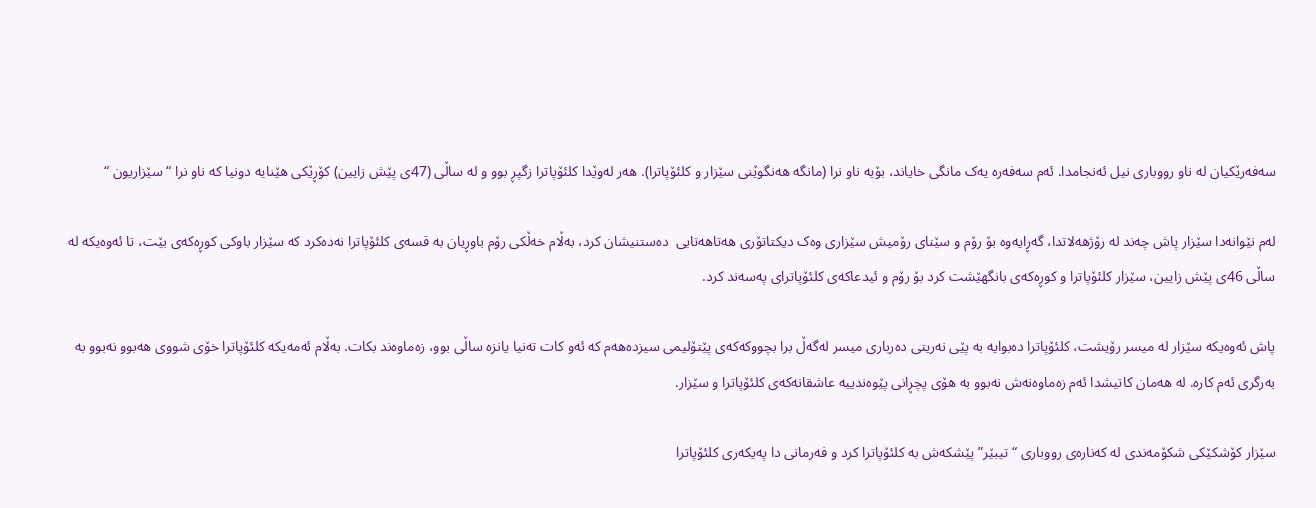سەفەرێکیان لە ناو رووباری نیل ئەنجامدا. ئەم سەفەرە یەک مانگی خایاند، بۆیە ناو نرا (مانگە هەنگوێنی سێزار و کلئۆپاترا). هەر لەوێدا کلئۆپاترا زگپڕ بوو و لە ساڵی (47ی پێش زایین) کۆڕێکی هێنایە دونیا کە ناو نرا “سێزاریون “

لەم نێوانەدا سێزار پاش چەند لە رۆژهەلاتدا، گەڕایەوە بۆ رۆم و سێنای رۆمیش سێزاری وەک دیکتاتۆری هەتاهەتایی  دەستنیشان کرد، بەڵام خەڵکی رۆم باوڕیان بە قسەی کلئۆپاترا نەدەکرد کە سێزار باوکی کوڕەکەی بێت، تا ئەوەیکە لە ساڵی 46ی پێش زایین، سێزار کلئۆپاترا و کوڕەکەی بانگهێشت کرد بۆ رۆم و ئیدعاکەی کلئۆپاترای پەسەند کرد.

پاش ئەوەیکە سێزار لە میسر رۆیشت، کلئۆپاترا دەبوایە بە پێی نەریتی دەرباری میسر لەگەڵ برا بچووکەکەی پێتۆلیمی سیزدەهەم کە ئەو کات تەنیا یانزە ساڵی بوو، زەماوەند بکات. بەڵام ئەمەیکە کلئۆپاترا خۆی شووی هەبوو نەبوو بە بەرگری ئەم کارە. لە هەمان کاتیشدا ئەم زەماوەنەش نەبوو بە هۆی پچڕانی پێوەندییە عاشقانەکەی کلئۆپاترا و سێزار.

سێزار کۆشکێکی شکۆمەندی لە کەنارەی رووباری “تیبێر” پێشکەش بە کلئۆپاترا کرد و فەرمانی دا پەیکەری کلئۆپاترا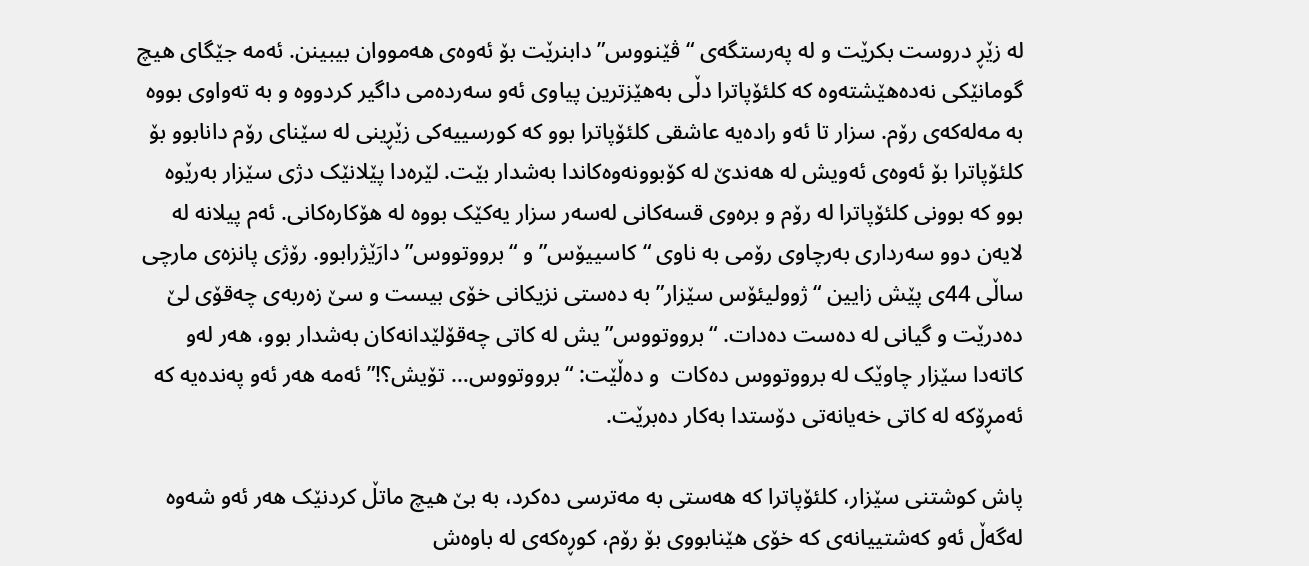لە زێڕ دروست بکرێت و لە پەرستگەی “ڤێنووس” دابنرێت بۆ ئەوەی هەمووان بیبینن. ئەمە جێگای هیچ گومانێکی نەدەهێشتەوە کە کلئۆپاترا دڵی بەهێزترین پیاوی ئەو سەردەمی داگیر کردووە و بە تەواوی بووە بە مەلەکەی رۆم. سزار تا ئەو رادەیە عاشقی کلئۆپاترا بوو کە کورسییەکی زێڕینی لە سێنای رۆم دانابوو بۆ کلئۆپاترا بۆ ئەوەی ئەویش لە هەندێ لە کۆبوونەوەکاندا بەشدار بێت. لێرەدا پێلانێک دژی سێزار بەرێوە بوو کە بوونی کلئۆپاترا لە رۆم و برەوی قسەکانی لەسەر سزار یەکێک بووە لە هۆکارەکانی. ئەم پیلانە لە لایەن دوو سەرداری بەرچاوی رۆمی بە ناوی “کاسییۆس” و “برووتووس” دارَێژرابوو. رۆژی پانزەی مارچی ساڵی 44ی پێش زایین “ژوولیئۆس سێزار” بە دەستی نزیکانی خۆی بیست و سێ زەربەی چەقۆی لێ دەدرێت و گیانی لە دەست دەدات. “برووتووس”یش لە کاتی چەقۆلێدانەکان بەشدار بوو، هەر لەو کاتەدا سێزار چاوێک لە برووتووس دەکات  و دەڵێت: “برووتووس… تۆیش؟!” ئەمە هەر ئەو پەندەیە کە ئەمڕۆکە لە کاتی خەیانەتی دۆستدا بەکار دەبرێت.

پاش کوشتنی سێزار، کلئۆپاترا کە هەستی بە مەترسی دەکرد، بە بێ هیچ ماتڵ کردنێک هەر ئەو شەوە لەگەڵ ئەو کەشتییانەی کە خۆی هێنابووی بۆ رۆم، کوڕەکەی لە باوەش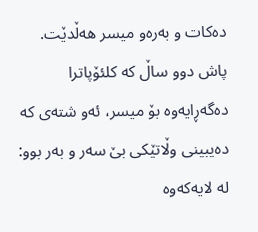دەکات و بەرەو میسر هەڵدێت. پاش دوو ساڵ کە کلئۆپاترا دەگەڕایەوە بۆ میسر، ئەو شتەی کە دەیبینی وڵاتێکی بێ سەر و بەر بوو: لە لایەکەوە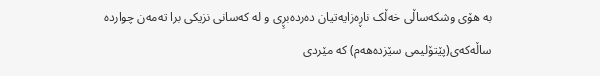بە هۆی وشکەساڵی خەڵک ناڕەزایەتیان دەردەبڕِی و لە کەسانی نزیکی برا تەمەن چواردە ساڵەکەی(پێتۆلیمی سێزدەهەم) کە مێردی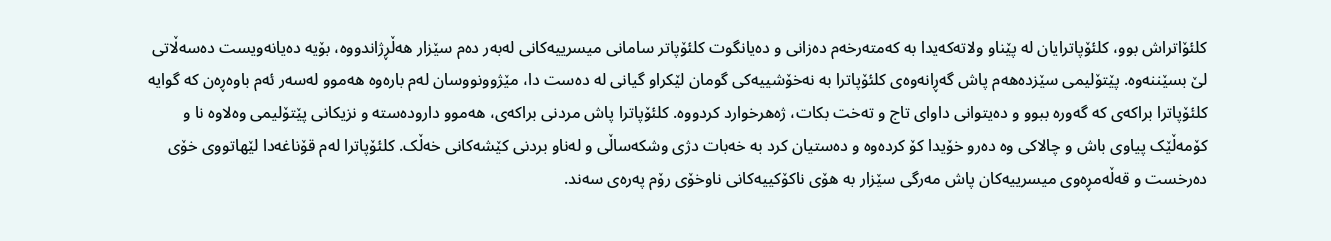کلئۆاتراش بوو، کلئۆپاترایان لە پێناو ولاتەکەیدا بە کەمتەرخەم دەزانی و دەیانگوت کلئۆپاتر سامانی میسرییەکانی لەبەر دەم سێزار هەڵڕژاندووە، بۆیە دەیانەویست دەسەڵاتی لێ بسێننەوە. پێتۆلیمی سێزدەهەم پاش گەڕانەوەی کلئۆپاترا بە نەخۆشییەکی گومان لێکراو گیانی لە دەست دا، مێژوونووسان لەم بارەوە هەموو لەسەر ئەم باوەڕەن کە گوایە کلئۆپاترا براکەی کە گەورە ببوو و دەیتوانی داوای تاج و تەخت بکات، ژەهرخوارد کردووە. کلئۆپاترا پاش مردنی براکەی، هەموو دارودەستە و نزیکانی پێتۆلیمی وەلاوە نا و کۆمەڵێک پیاوی باش و چالاکی وە دەرو خۆیدا کۆ کردەوە و دەستیان کرد بە خەبات دژی وشکەساڵی و لەناو بردنی کێشەکانی خەڵک. کلئۆپاترا لەم قۆناغەدا لێهاتووی خۆی دەرخست و قەڵەمڕەوی میسرییەکان پاش مەرگی سێزار بە هۆی ناکۆکییەکانی ناوخۆی رۆم پەرەی سەند.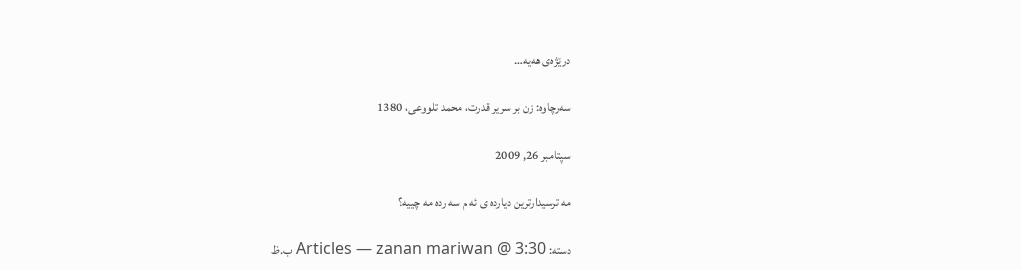درێژەی هەیە…

سەرچاوە: زن بر سریر قدرت، محمد تلووعی، 1380

سپتامبر 26, 2009

مه ترسیدارترین دیارده ی ئه م سه رده مه چییه؟

دسته: Articles — zanan mariwan @ 3:30 ب.ظ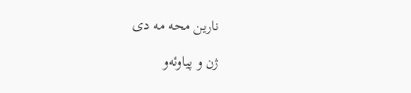نارین محه مه دی

ژن و پیاوئه‌و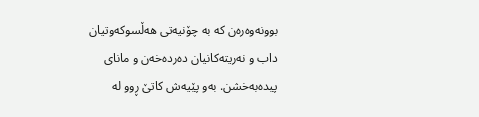بوونه‌وه‌ره‌ن که‌ به‌ چۆنیه‌تی هه‌ڵسوکه‌وتیان داب و نه‌ریته‌کانیان ده‌رده‌خه‌ن و مانای پیده‌به‌خشن. به‌و پێیه‌ش کاتێ ڕوو له‌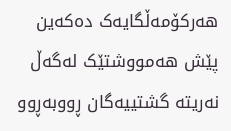هه‌رکۆمه‌ڵگایه‌ک ده‌که‌ین پێش هه‌مووشتێک له‌گه‌ڵ نه‌ریته‌ گشتییه‌گان ڕووبه‌ڕوو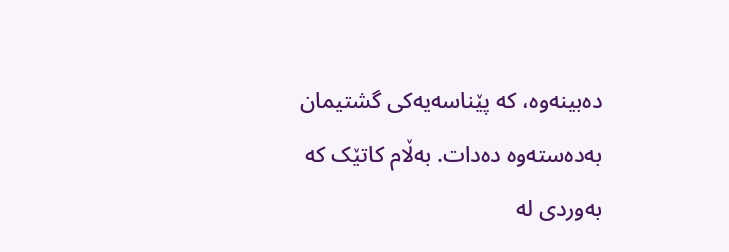ده‌بینه‌وه‌، که‌ پێناسه‌یه‌کی گشتیمان به‌ده‌سته‌وه‌ ده‌دات. به‌ڵام کاتێک که‌ به‌وردی له‌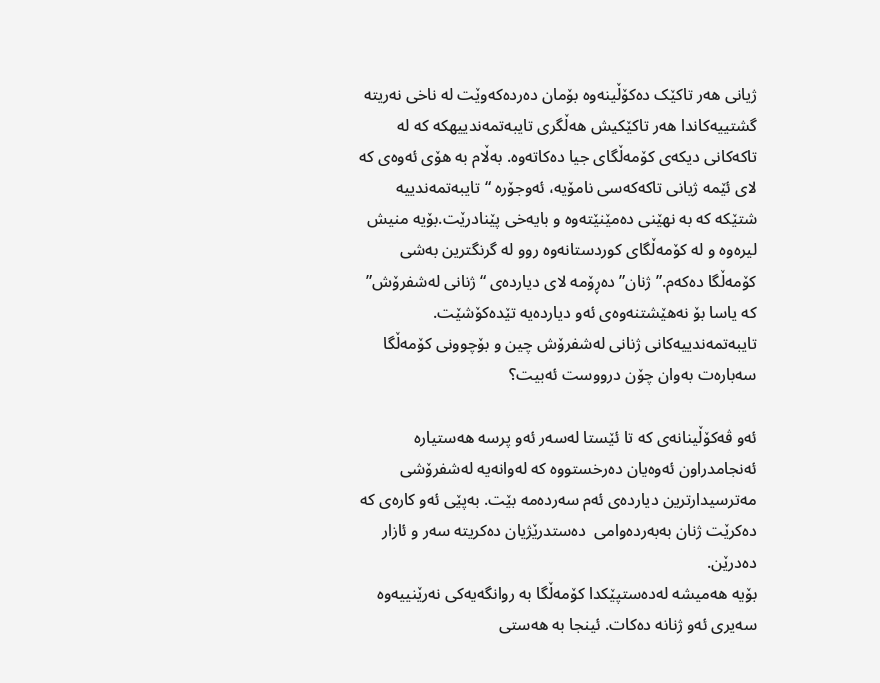ژیانی هه‌ر تاکێک ده‌کۆڵینه‌وه‌ بۆمان ده‌رده‌که‌وێت له‌ ناخی نه‌ریته‌ گشتییه‌کاندا هه‌ر تاکێکیش هه‌ڵگری تایبه‌تمه‌ندییهکه‌ که‌ له‌ تاکه‌کانی دیکه‌ی کۆمه‌ڵگای جیا ده‌کاته‌وه‌. به‌ڵام به‌ هۆی ئه‌وه‌ی که‌ لای ئێمه‌ ژیانی تاکه‌که‌سی نامۆیه‌، ئه‌وجۆره‌ “تایبه‌تمه‌ندییه‌ شتێکه که به‌ نهێنی ده‌مێنێته‌وه‌ و بایه‌خی پێنادرێت.بۆیه‌ منیش لیره‌وه‌ و له‌ کۆمه‌ڵگای کوردستانه‌وه‌ روو له‌ گرنگترین به‌شی کۆمه‌ڵگا ده‌که‌م.”ژنان” ده‌ڕۆمه‌ لای دیارده‌ی “ژنانی له‌شفرۆش” که‌ یاسا بۆ نه‌هێشتنه‌وه‌ی ئه‌و دیارده‌یه‌ تێده‌کۆشێت. تایبه‌تمه‌ندییه‌کانی ژنانی له‌شفرۆش چین و بۆچوونی کۆمه‌ڵگا سه‌باره‌ت به‌وان چۆن درووست ئه‌بیت؟

ئه‌و ڤه‌کۆڵینانه‌ی که‌ تا ئێستا له‌سه‌ر ئه‌و پرسه‌ هه‌ستیاره‌ ئه‌نجامدراون ئه‌وه‌یان ده‌رخستووه‌ که‌ له‌وانه‌یه‌ له‌شفرۆشی مه‌ترسیدارترین دیارده‌ی ئه‌م سه‌رده‌مه‌ بێت. به‌پێی ئه‌و کاره‌ی که‌ ده‌کرێت ژنان به‌به‌رده‌وامی  ده‌ستدرێژیان ده‌کریته‌ سه‌ر و ئازار ده‌درێن.
بۆیه‌ هه‌میشه‌ له‌ده‌ستپێکدا کۆمه‌ڵگا به‌ روانگه‌یه‌کی نه‌رێنییه‌وه‌ سه‌یری ئه‌و ژنانه‌ ده‌کات. ئینجا به‌ هه‌ستی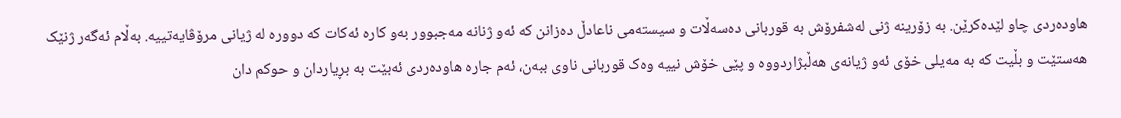هاوده‌ردی چاو لێده‌کرێن. به‌ زۆرینه‌ ژنی له‌شفرۆش به‌ قوربانی ده‌سه‌ڵات و سیسته‌می ناعادڵ ده‌زانن که‌ ئه‌و ژنانه‌ مه‌جبوور به‌و کاره‌ ئه‌کات که‌ دووره‌ له‌ ژیانی مرۆڤایه‌تییه. به‌ڵام ئه‌گه‌ر ژنێک هه‌ستێت و بڵیت که‌ به‌ مه‌یلی خۆی ئه‌و ژیانه‌ی هه‌ڵبژاردووه‌ و پێی خۆش نییه‌ وه‌ک قوربانی ناوی ببه‌ن، ئه‌م جاره‌ هاوده‌ردی ئه‌بێت به‌ بڕیاردان و حوکم دان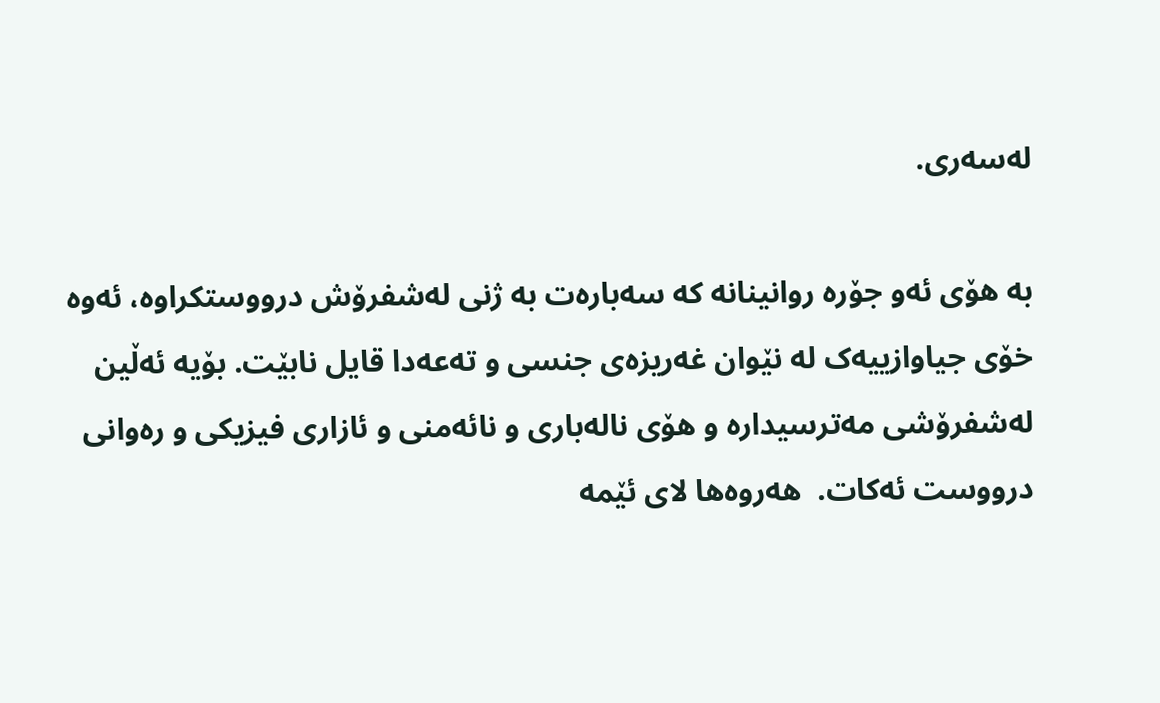له‌سه‌ری.

به‌ هۆی ئه‌و جۆره‌ روانینانه‌ که‌ سه‌باره‌ت به‌ ژنی له‌شفرۆش درووستکراوه‌، ئه‌وه‌ خۆی جیاوازییه‌ک له‌ نێوان غه‌ریزه‌ی جنسی و ته‌عه‌دا قایل نابێت. بۆیه‌ ئه‌ڵین له‌شفرۆشی مه‌ترسیداره‌ و هۆی ناله‌باری و نائه‌منی و ئازاری فیزیکی و ره‌وانی درووست ئه‌کات.  هه‌روه‌ها لای ئێمه‌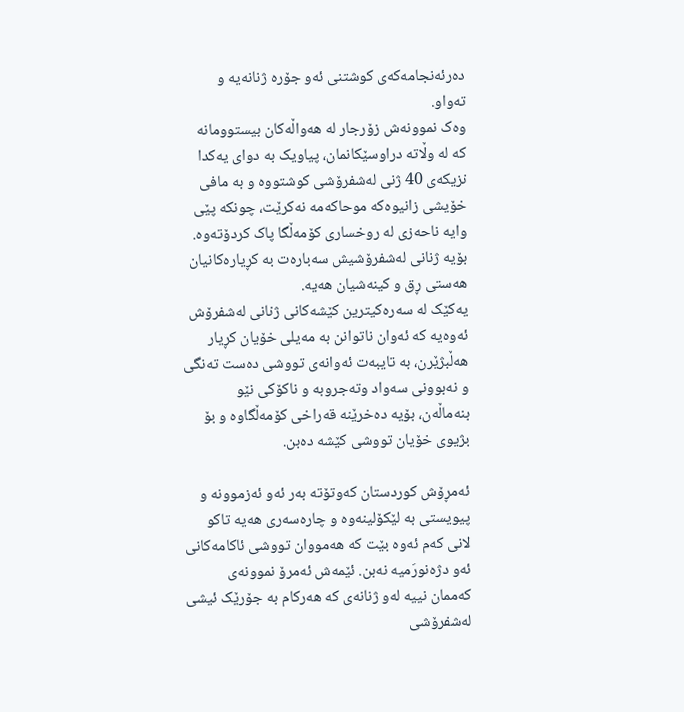ده‌رئه‌نجامه‌که‌ی کوشتنی ئه‌و جۆره‌ ژنانه‌یه‌ و ته‌واو.
وه‌ک نموونه‌ش زۆرجار له‌ هه‌واڵه‌کان بیستوومانه‌ که‌ له‌ وڵاته‌ دراوسێکانمان، پیاویک به‌ دوای یه‌کدا نزیکه‌ی 40 ژنی له‌شفرۆشی کوشتووه‌ و به‌ مافی خۆیشی زانیوه‌که‌ موحاکه‌مه‌ نه‌کرێت، چونکه‌ پێی وایه‌ ناحه‌زی له‌ روخساری کۆمه‌ڵگا پاک کردۆته‌وه‌. بۆیه‌ ژنانی له‌شفرۆشیش سه‌باره‌ت به‌ کڕیاره‌کانیان هه‌ستی ڕق و کینه‌شیان هه‌یه‌.
یه‌کێک له‌ سه‌ره‌کیترین کێشه‌کانی ژنانی له‌شفرۆش ئه‌وه‌یه‌ که‌ ئه‌وان ناتوانن به‌ مه‌یلی خۆیان کڕیار هه‌ڵبژێرن، به‌ تایبه‌ت ئه‌وانه‌ی تووشی ده‌ست ته‌نگی و نه‌بوونی سه‌واد وته‌جروبه‌ و ناکۆکی نێو بنه‌ماڵه‌ن، بۆیه‌ ده‌خرێنه‌ قه‌راخی کۆمه‌ڵگاوه‌ و بۆ بژیوی خۆیان تووشی کێشه‌ ده‌بن.

ئه‌مڕۆش کوردستان که‌وتۆته‌ به‌ر ئه‌و ئه‌زموونه‌ و پیویستی به‌ لێکۆلینه‌وه‌ و چاره‌سه‌ری هه‌یه‌ تاکو لانی که‌م ئه‌وه‌ بێت که‌ هه‌مووان تووشی ئاکامه‌کانی ئه‌و دژه‌نورَمیه‌ نه‌بن. ئێمه‌ش ئه‌مرۆ نموونه‌ی که‌ممان نییه‌ له‌و ژنانه‌ی که‌ هه‌رکام به‌ جۆرێک ئیشی له‌شفرۆشی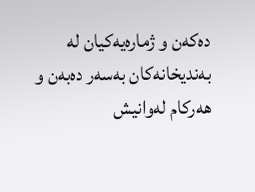ده‌که‌ن و ژماره‌یه‌کیان له‌ به‌ندیخانه‌کان به‌سه‌ر ده‌به‌ن و هه‌رکام له‌وانیش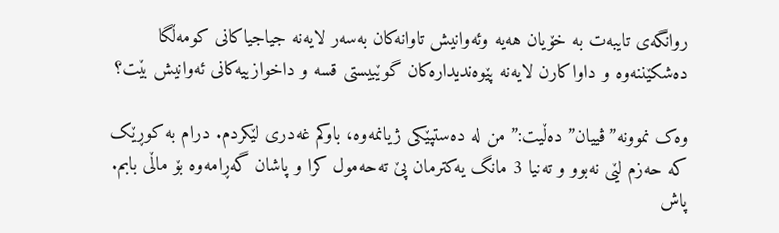روانگه‌ی تایبه‌ت به‌ خۆیان هه‌یه‌ وئه‌وانیش تاوانه‌کان به‌سه‌ر لایه‌نه‌ جیاجیاکانی کومه‌ڵگا ده‌شکێننه‌وه‌ و داواکارن لایه‌نه‌ پێوه‌ندیداره‌کان گوێبیستی قسه‌ و داخوازییه‌کانی ئه‌وانیش بێت؟

وه‌ک نموونه‌”ڤییان” ده‌ڵیت:” من له‌ ده‌ستپێکی ژیانمه‌وه‌، باوکم غه‌دری لێکردم. درام به‌ کوڕێک که‌ حه‌زم لێی نه‌بوو و ته‌نیا 3 مانگ یه‌کترمان پێ ته‌حه‌مول کرا و پاشان گه‌ڕامه‌وه‌ بۆ ماڵی بابم. پاش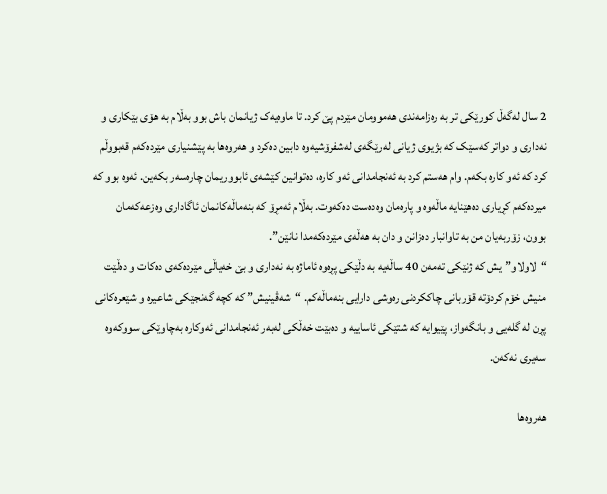2 سال له‌گه‌ڵ کورێکی تر به‌ ره‌زامه‌ندی هه‌موومان مێردم پێ کرد. تا ماوه‌یه‌ک ژیانمان باش بوو به‌ڵام به‌ هۆی بێکاری و نه‌داری و دواتر که‌سێک که‌ بژیوی ژیانی له‌رێگه‌ی له‌شفرۆشیه‌وه‌ دابین ده‌کرد و هه‌روه‌ها به‌ پێشنیاری مێرده‌که‌م قه‌بووڵم کرد که‌ ئه‌و کاره‌ بکه‌م. وام هه‌ستم کرد به‌ ئه‌نجامدانی ئه‌و کاره‌، ده‌توانین کێشه‌ی ئابووریمان چاره‌سه‌ر بکه‌ین. ئه‌وه‌ بوو که‌ میرده‌که‌م کڕیاری ده‌هێنایه‌ ماڵه‌وه‌ و پاره‌مان وه‌ده‌ست ده‌که‌وت. به‌ڵام ئه‌مڕۆ که‌ بنه‌ماڵه‌کانمان ئاگاداری وه‌زعه‌که‌مان بوون، زۆربه‌یان من به‌ تاوانبار ده‌زانن و دان به‌ هه‌ڵه‌ی مێرده‌که‌مدا نانێن”.
“لاولاو”یش که‌ ژنێکی ته‌مه‌ن 40 ساڵه‌یه‌ به‌ دڵێکی پڕه‌وه‌ ئاماژه‌ به‌ نه‌داری و بێ خه‌یاڵی مێرده‌که‌ی ده‌کات و ده‌ڵێت منیش خۆم کردۆته‌ قۆربانی چاککردنی ره‌وشی دارایی بنه‌ماڵه‌کم. “شه‌ڤینیش” که‌ کچه‌ گه‌نجێکی شاعیره‌ و شێعره‌کانی پڕن له‌ گله‌یی و بانگه‌واز، پێیوایه‌ که‌ شتێکی ئاساییه‌ و ده‌بێت خه‌ڵکی له‌به‌ر ئه‌نجامدانی ئه‌وکاره‌ به‌چاوێکی سووکه‌وه‌ سه‌یری نه‌که‌ن.

هه‌روه‌ها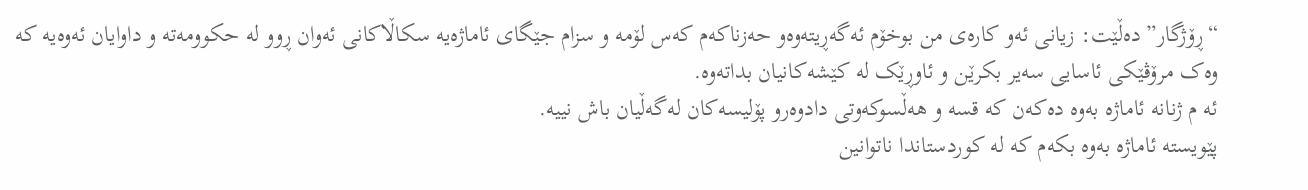“ڕۆژگار” ده‌ڵێت: زیانی ئه‌و کاره‌ی من بوخۆم ئه‌گه‌ڕیته‌وه‌و حه‌زناکه‌م که‌س لۆمه‌ و سزام جێگای ئاماژه‌یه‌ سکاڵاکانی ئه‌وان ڕوو له‌ حکوومه‌ته‌ و داوایان ئه‌وه‌یه‌ که‌ وه‌ک مرۆڤێکی ئاسایی سه‌یر بکرێن و ئاوڕێک له‌ کێشه‌کانیان بداته‌وه‌.
ئه م ژنانه ئاماژه‌ به‌وه‌ ده‌که‌ن که‌ قسه‌ و هه‌ڵسوکه‌وتی دادوه‌رو پۆلیسه‌کان له‌گه‌ڵیان باش نییه‌.
پێویسته‌ ئاماژه‌ به‌وه‌ بکه‌م که‌ له‌ کوردستاندا ناتوانین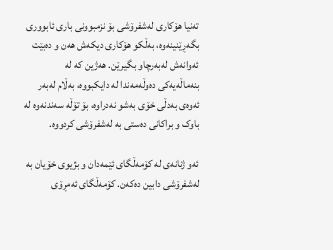ته‌نیا هۆکاری له‌شفرۆشی بۆ نزمبوونی باری ئابووری بگه‌ڕێنینه‌وه‌، به‌ڵکو هۆکاری دیکه‌ش هه‌ن و ده‌بێت ئه‌وانه‌ش له‌به‌رچاو بگیرێن. هه‌ژین که‌ له‌ بنه‌ماڵه‌یه‌کی ده‌وڵه‌مه‌ندا له‌ دایکبووه‌، به‌ڵام له‌به‌ر ئه‌وه‌ی به‌دڵی خۆی به‌شو نه‌دراوه‌، بۆ تۆڵه‌ سه‌ندنه‌وه‌ له‌ باوک و براکانی ده‌ستی به‌ له‌شفرۆشی کردووه‌.

ئه‌و ژنانه‌ی له‌ کۆمه‌ڵگای ئێمه‌دان و بژیوی خۆیان به‌ له‌شفرۆشی دابین ده‌که‌ن. کۆمه‌ڵگای ئه‌مڕۆی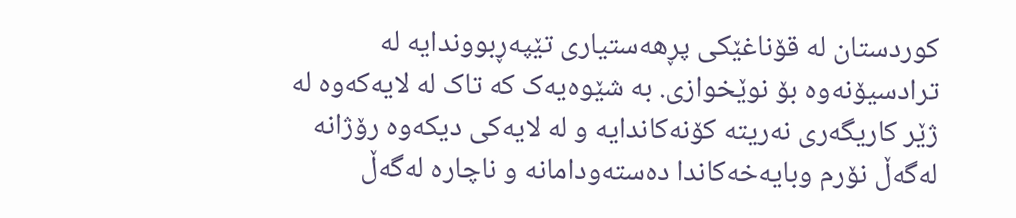کوردستان له‌ قۆناغێکی پڕهه‌ستیاری تێپه‌ڕبووندایه‌ له‌ ترادسیۆنه‌وه‌ بۆ نوێخوازی. به‌ شێوه‌یه‌ک که‌ تاک له‌ لایه‌که‌وه‌ له‌ ژێر کاریگه‌ری نه‌ریته‌ کۆنه‌کاندایه‌ و له‌ لایه‌کی دیکه‌وه‌ رۆژانه‌ له‌گه‌ڵ نۆرم وبایه‌خه‌کاندا ده‌سته‌ودامانه‌ و ناچاره‌ له‌گه‌ڵ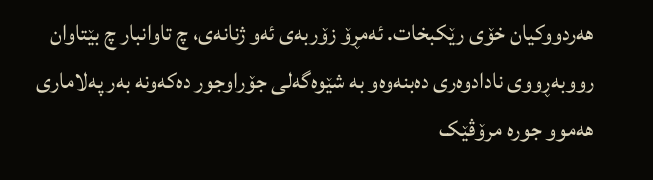هه‌ردووکیان خۆی رێکبخات. ئه‌مڕۆ زۆربه‌ی ئه‌و ژنانه‌ی، چ تاوانبار چ بێتاوان رووبه‌ڕووی نادادوه‌ری ده‌بنه‌وه‌و به‌ شێوه‌گه‌لی جۆراوجور ده‌که‌ونه‌ به‌ر په‌لاماری هه‌موو جوره‌ مرۆڤێک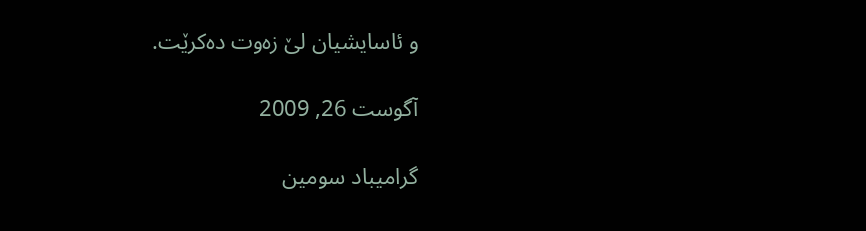و ئاسایشیان لێ زه‌وت ده‌کرێت.

آگوست 26, 2009

گرامیباد سومین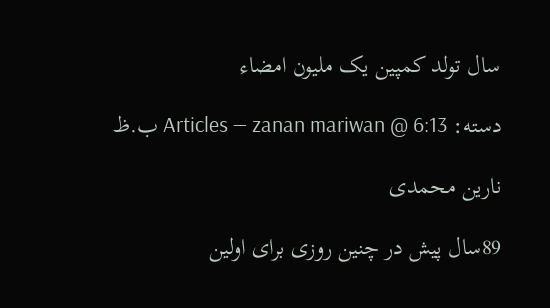سال تولد کمپین یک ملیون امضاء

دسته: Articles — zanan mariwan @ 6:13 ب.ظ

نارین محمدی

89سال پیش در چنین روزی برای اولین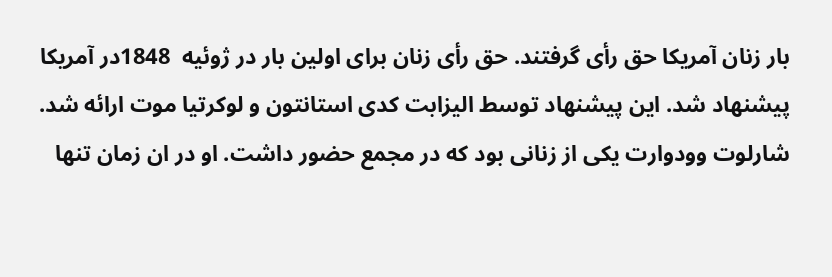بار زنان آمریکا حق رأی گرفتند. حق رأی زنان برای اولین بار در ژوئیه  1848در آمریکا پیشنهاد شد. این پیشنهاد توسط الیزابت کدی استانتون و لوکرتیا موت ارائه شد. شارلوت وودوارت یکی از زنانی بود که در مجمع حضور داشت. او در ان زمان تنها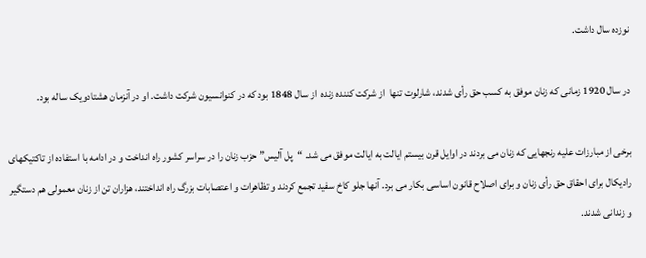نوزده سال داشت.

در سال 1920 زمانی که زنان موفق به کسب حق رأی شدند، شارلوت تنها  از شرکت کننده زنده  از سال 1848 بود که در کنوانسیون شرکت داشت. او در آنزمان هشتادویک ساله بود.

برخی از مبارزات علیه رنجهایی که زنان می بردند در اوایل قرن بیستم ایالت به ایالت موفق می شد. “پل آلیس” حزب زنان را در سراسر کشور راه انداخت و در ادامه با استفاده از تاکتیکهای رادیکال برای احقاق حق رأی زنان و برای اصلاح قانون اساسی بکار می برد. آنها جلو کاخ سفید تجمع کردند و تظاهرات و اعتصابات بزرگ راه انداختند، هزاران تن از زنان معمولی هم دستگیر و زندانی شدند.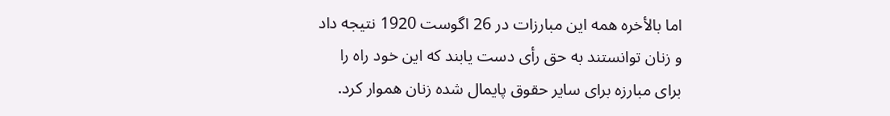اما بالأخره همه این مبارزات در 26 اگوست 1920 نتیجه داد و زنان توانستند به حق رأی دست یابند که این خود راه را برای مبارزه برای سایر حقوق پایمال شده زنان هموار کرد.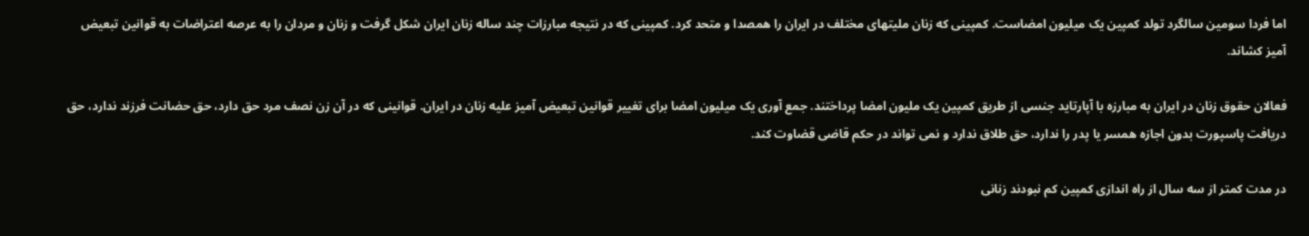اما فردا سومین سالگرد تولد کمپین یک میلیون امضاست. کمپینی که زنان ملیتهای مختلف در ایران را همصدا و متحد کرد. کمپینی که در نتیجه مبارزات چند ساله زنان ایران شکل گرفت و زنان و مردان را به عرصه اعتراضات به قوانین تبعیض آمیز کشاند.

فعالان حقوق زنان در ایران به مبارزه با آپارتاید جنسی از طریق کمپین یک ملیون امضا پرداختند. جمع آوری یک میلیون امضا برای تغییر قوانین تبعیض آمیز علیه زنان در ایران. قوانینی که در آن زن نصف مرد حق دارد، حق حضانت فرزند ندارد، حق دریافت پاسپورت بدون اجازه همسر یا پدر را ندارد، حق طلاق ندارد و نمی تواند در حکم قاضی قضاوت کند.

در مدت کمتر از سه سال از راه اندازی کمپین کم نبودند زنانی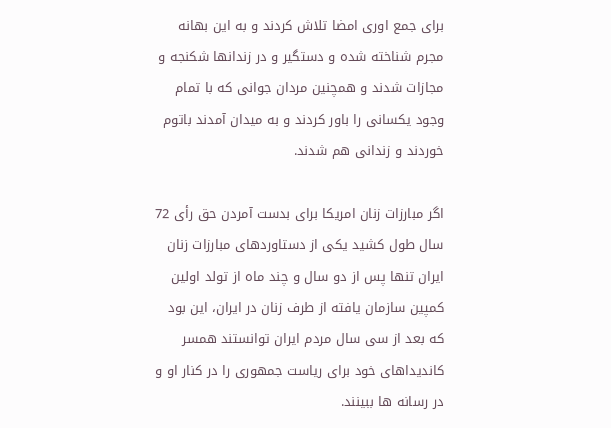برای جمع اوری امضا تلاش کردند و به این بهانه مجرم شناخته شده و دستگیر و در زندانها شکنجه و مجازات شدند و همچنین مردان جوانی که با تمام وجود یکسانی را باور کردند و به میدان آمدند باتوم خوردند و زندانی هم شدند.

اگر مبارزات زنان امریکا برای بدست آمردن حق رأی 72 سال طول کشید یکی از دستاوردهای مبارزات زنان ایران تنها پس از دو سال و چند ماه از تولد اولین کمپین سازمان یافته از طرف زنان در ایران، این بود که بعد از سی سال مردم ایران توانستند همسر کاندیداهای خود برای ریاست جمهوری را در کنار او و در رسانه ها ببینند.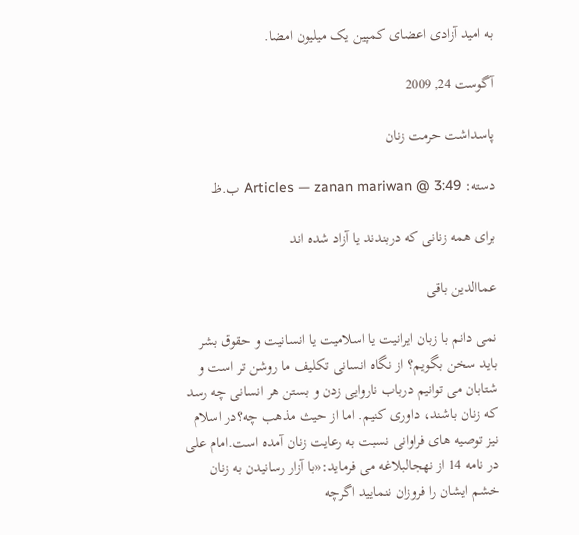به امید آزادی اعضای کمپین یک میلیون امضا.

آگوست 24, 2009

پاسداشت حرمت زنان

دسته: Articles — zanan mariwan @ 3:49 ب.ظ

برای همه زنانی که دربندند یا آزاد شده اند

عماالدین باقی

نمی دانم با زبان ایرانیت یا اسلامیت یا انسانیت و حقوق بشر باید سخن بگویم؟ از نگاه انسانی تکلیف ما روشن تر است و شتابان می توانیم درباب ناروایی زدن و بستن هر انسانی چه رسد که زنان باشند، داوری کنیم. اما از حیث مذهب چه؟در اسلام نیز توصیه های فراوانی نسبت به رعایت زنان آمده است.امام علی در نامه 14 از نهجالبلاغه می فرماید:«با آزار رسانیدن به زنان خشم ایشان را فروزان ننمایید اگرچه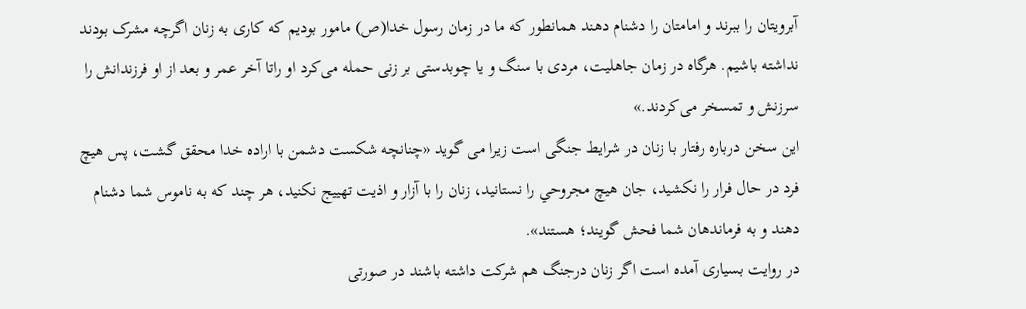آبرویتان را ببرند و امامتان را دشنام دهند همانطور که ما در زمان رسول خدا(ص) مامور بودیم که کاری به زنان اگرچه مشرک بودند نداشته باشیم. هرگاه در زمان جاهلیت، مردی با سنگ و یا چوبدستی بر زنی حمله می‌کرد او راتا آخر عمر و بعد از او فرزندانش را سرزنش و تمسخر می‌کردند.»
این سخن درباره رفتار با زنان در شرایط جنگی است زیرا می گوید «چنانچه شكست دشمن با اراده خدا محقق گشت، پس هيچ فرد در حال فرار را نكشيد، جان هيچ مجروحي را نستانيد، زنان را با آزار و اذيت تهييج نكنيد، هر چند كه به ناموس شما دشنام دهند و به فرماندهان شما فحش گويند؛ هستند».
در روایت بسیاری آمده است اگر زنان درجنگ هم شرکت داشته باشند در صورتی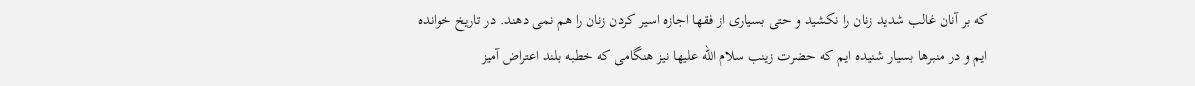که بر آنان غالب شدید زنان را نکشید و حتی بسیاری از فقها اجازه اسیر کردن زنان را هم نمی دهند. در تاریخ خوانده ایم و در منبرها بسیار شنیده ایم که حضرت زینب سلام الله علیها نیز هنگامی که خطبه بلند اعتراض آمیز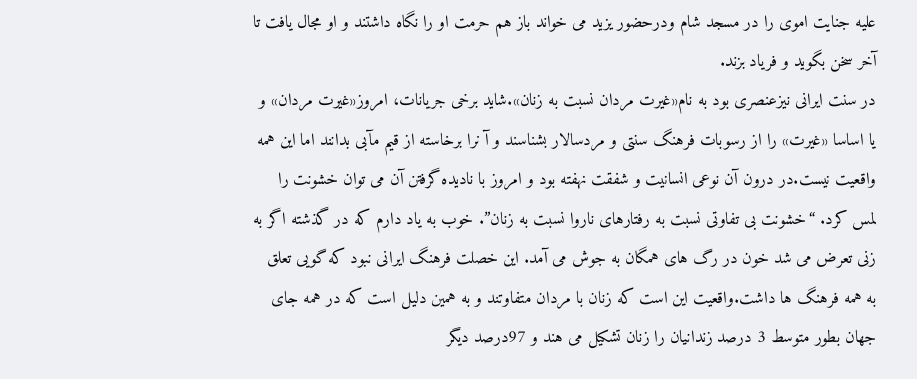علیه جنایت اموی را در مسجد شام ودرحضور یزید می خواند باز هم حرمت او را نگاه داشتند و او مجال یافت تا آخر سخن بگوید و فریاد بزند.
در سنت ایرانی نیزعنصری بود به نام«غیرت مردان نسبت به زنان».شاید برخی جریانات، امروز«غیرت مردان» و یا اساسا «غیرت» را از رسوبات فرهنگ سنتی و مردسالار بشناسند و آ نرا برخاسته از قیم مآبی بدانند اما این همه واقعیت نیست.در درون آن نوعی انسانیت و شفقت نهفته بود و امروز با نادیده گرفتن آن می توان خشونت را لمس کرد. “خشونت بی تفاوتی نسبت به رفتارهای ناروا نسبت به زنان”. خوب به یاد دارم که در گذشته اگر به زنی تعرض می شد خون در رگ های همگان به جوش می آمد. این خصلت فرهنگ ایرانی نبود که گویی تعلق به همه فرهنگ ها داشت.واقعیت این است که زنان با مردان متفاوتند و به همین دلیل است که در همه جای جهان بطور متوسط 3 درصد زندانیان را زنان تشکیل می هند و 97درصد دیگر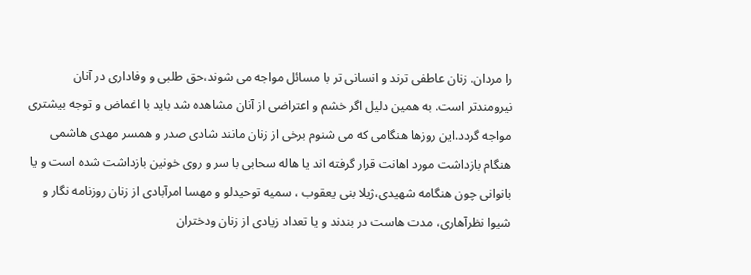را مردان. زنان عاطفی ترند و انسانی تر با مسائل مواجه می شوند،حق طلبی و وفاداری در آنان نیرومندتر است. به همین دلیل اگر خشم و اعتراضی از آنان مشاهده شد باید با اغماض و توجه بیشتری مواجه گردد.این روزها هنگامی که می شنوم برخی از زنان مانند شادی صدر و همسر مهدی هاشمی هنگام بازداشت مورد اهانت قرار گرفته اند یا هاله سحابی با سر و روی خونین بازداشت شده است و یا بانوانی چون هنگامه شهیدی،ژیلا بنی یعقوب ، سمیه توحیدلو و مهسا امرآبادی از زنان روزنامه نگار و شیوا نظرآهاری، مدت هاست در بندند و یا تعداد زیادی از زنان ودختران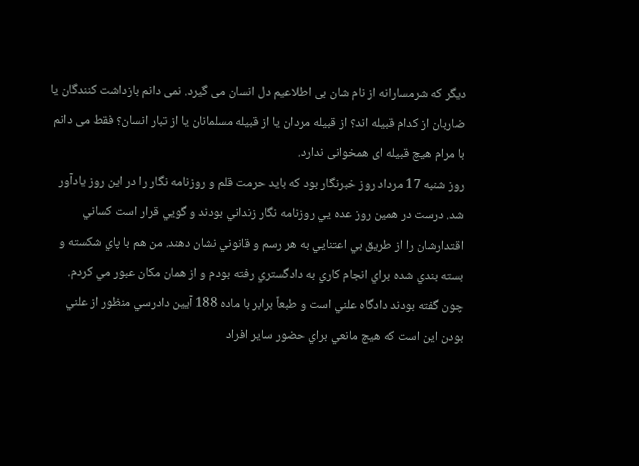دیگر که شرمسارانه از نام شان بی اطلاعیم دل انسان می گیرد. نمی دانم بازداشت کنندگان یا ضاربان از کدام قبیله اند؟ از قبیله مردان یا از قبیله مسلمانان یا از تبار انسان؟ فقط می دانم با مرام هیچ قبیله ای همخوانی ندارد.
روز شنبه 17 مرداد روز خبرنگار بود که بايد حرمت قلم و روزنامه نگار را در اين روز يادآور شد. درست در همين روز عده يي روزنامه نگار زنداني بودند و گويي قرار است کساني اقتدارشان را از طريق بي اعتنايي به هر رسم و قانوني نشان دهند. من هم با پاي شکسته و بسته بندي شده براي انجام کاري به دادگستري رفته بودم و از همان مکان عبور مي کردم. چون گفته بودند دادگاه علني است و طبعاً برابر با ماده 188 آيين دادرسي منظور از علني بودن اين است که هيچ مانعي براي حضور ساير افراد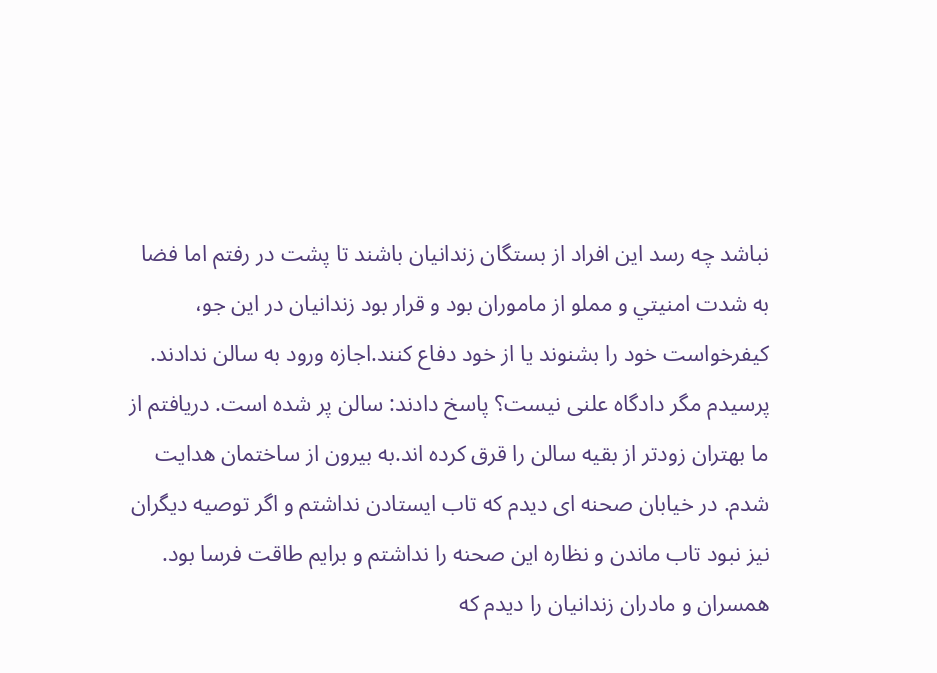نباشد چه رسد اين افراد از بستگان زندانيان باشند تا پشت در رفتم اما فضا به شدت امنيتي و مملو از ماموران بود و قرار بود زندانيان در اين جو، کيفرخواست خود را بشنوند يا از خود دفاع کنند.اجازه ورود به سالن ندادند. پرسیدم مگر دادگاه علنی نیست؟ پاسخ دادند: سالن پر شده است. دریافتم از ما بهتران زودتر از بقیه سالن را قرق کرده اند.به بیرون از ساختمان هدایت شدم. در خیابان صحنه ای دیدم که تاب ایستادن نداشتم و اگر توصیه دیگران نیز نبود تاب ماندن و نظاره این صحنه را نداشتم و برایم طاقت فرسا بود. همسران و مادران زندانیان را دیدم که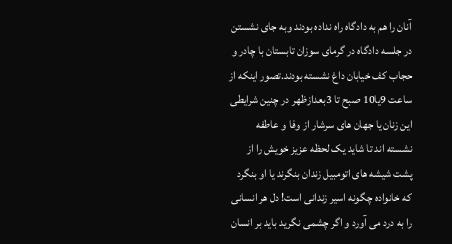آنان را هم به دادگاه راه نداده بودند وبه جای نشستن در جلسه دادگاه در گرمای سوزان تابستان با چادر و حجاب کف خیابان داغ نشسته بودند.تصور اینکه از ساعت 9یا10 صبح تا 3بعدازظهر در چنین شرایطی این زنان یا جهان های سرشار از وفا و عاطفه نشسته اند تا شاید یک لحظه عزیز خویش را از پشت شیشه های اتومبیل زندان بنگرند یا او بنگرد که خانواده چگونه اسیر زندانی است! دل هر انسانی را به درد می آورد و اگر چشمی نگرید باید بر انسان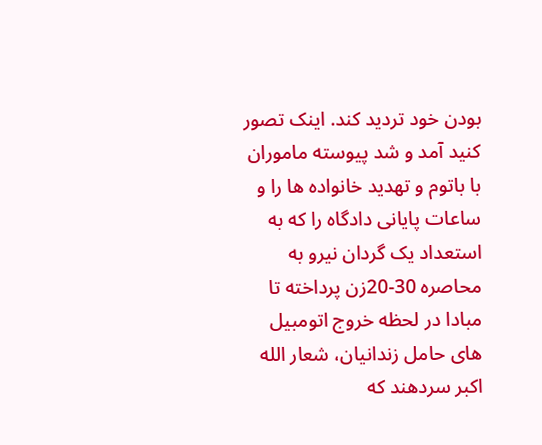بودن خود تردید کند. اینک تصور کنید آمد و شد پیوسته ماموران با باتوم و تهدید خانواده ها را و ساعات پایانی دادگاه را که به استعداد یک گردان نیرو به محاصره 30-20زن پرداخته تا مبادا در لحظه خروج اتومبیل های حامل زندانیان، شعار الله اکبر سردهند که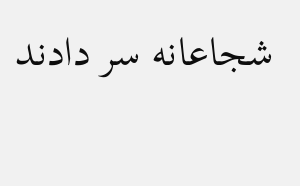شجاعانه سر دادند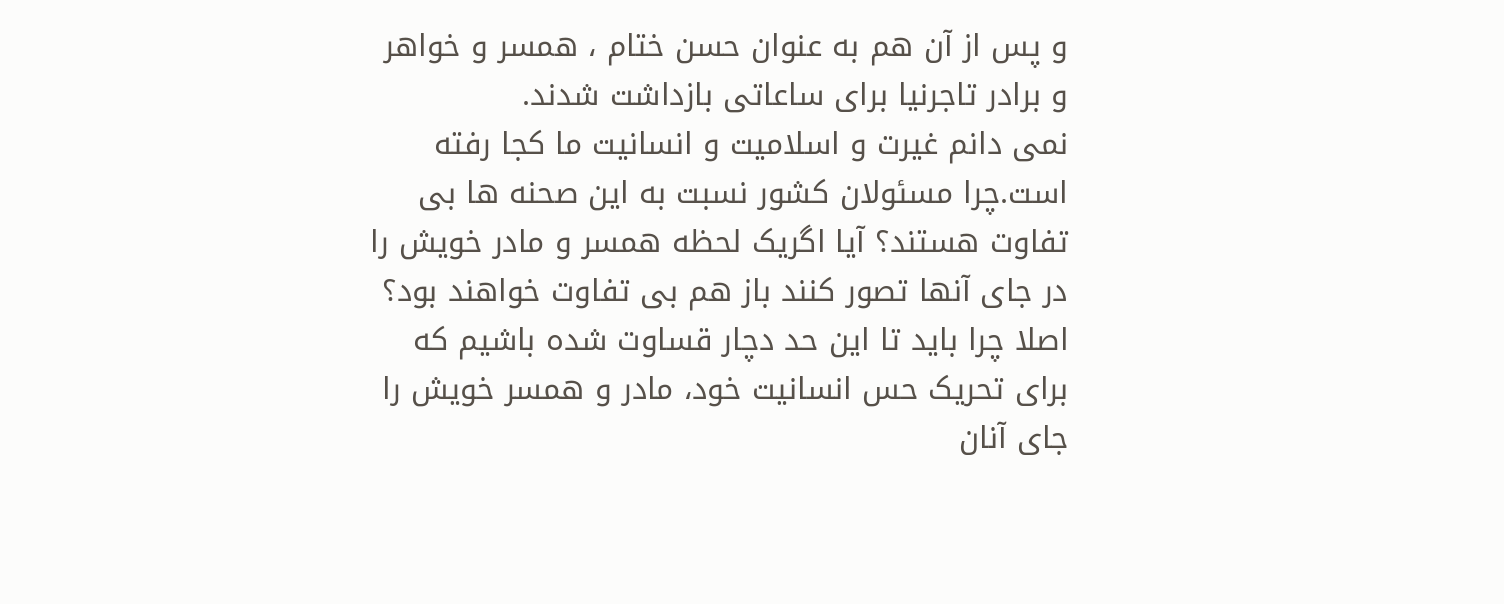و پس از آن هم به عنوان حسن ختام ، همسر و خواهر و برادر تاجرنیا برای ساعاتی بازداشت شدند.
نمی دانم غیرت و اسلامیت و انسانیت ما کجا رفته است.چرا مسئولان کشور نسبت به این صحنه ها بی تفاوت هستند؟ آیا اگریک لحظه همسر و مادر خویش را در جای آنها تصور کنند باز هم بی تفاوت خواهند بود؟ اصلا چرا باید تا این حد دچار قساوت شده باشیم که برای تحریک حس انسانیت خود، مادر و همسر خویش را جای آنان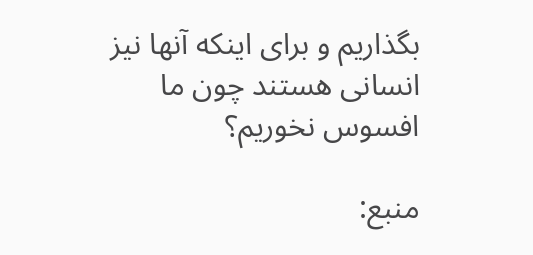بگذاریم و برای اینکه آنها نیز انسانی هستند چون ما افسوس نخوریم؟

منبع: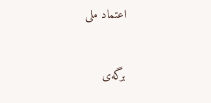اعتماد ملی

برگه‌ی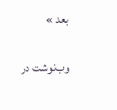بعد »

وب‌نوشت در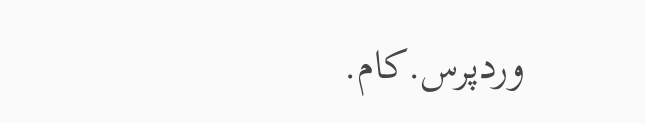وردپرس.کام.